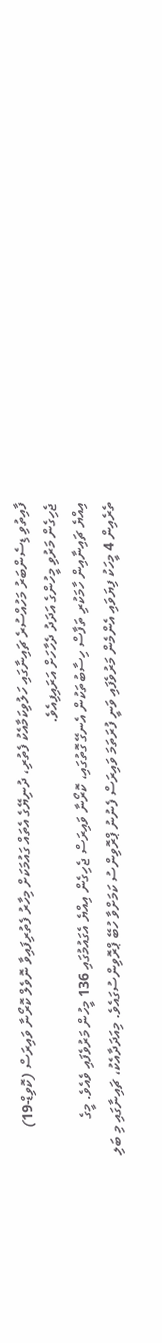ފާއިތުވި ޑިސެންބަރު މަހުއްސުރެ ޗައިނާގައި ހަލުވިކަމާއެކު ފެތުރި، ދުނިޔޭގެ އެތައް ގައުމަކަށް މިހާރު ފެތުރިފައިވާ ނޮވެލް ކޮރޯނާ ވައިރަސް (ކޮވިޑް-19) ޖެހިގެން މަރުވި މީހުންގެ އަދަދު ދެހާހަށް އަރައިފިއެވެ.
އިއްޔެ ޗައިނާއިން ހާމަކުރި ތަފާސް ހިސާބުތަކުން އެނގޭ ގޮތުގައި، ކޮރޯނާ ވައިރަސް ޖެހިގެން އިއްޔެ އެގައުމުގައި 136 މީހުން މަރުވެފައި ވެއެވެ. މީގެ ތެރެއިން 4 މީހަކު ފިޔަވައި އެންމެން މަރުވެފައި ވަނީ ފުރަތަމަ ވައިރަސް ފެނުނު ޕްރޮވިންސު ކަމަށްވާ ހުބޭ ޕްރޮވިންސުގައެވެ. މިއަދަދާއެކު، ޗައިނާގައި މި ބަލި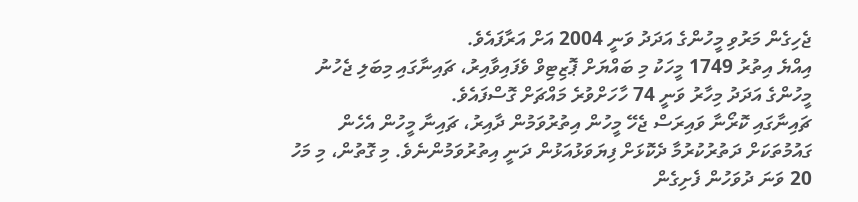ޖެހިގެން މަރުވި މީހުންގެ އަދަދު ވަނީ 2004 އަށް އަރާފައެވެ.
އިއްޔެ އިތުރު 1749 މީހަކު މި ބައްޔަށް ޕޮޒިޓިވް ވެފައިވާއިރު، ޗައިނާގައި މިބަލި ޖެހުނު މީހުންގެ އަދަދު މިހާރު ވަނީ 74 ހާހަށްވުރެ މައްޗަށް ގޮސްފައެވެ.
ޗައިނާގައި ކޮރޯނާ ވައިރަސް ޖެހޭ މީހުން އިތުރުވަމުން ދާއިރު، ޗައިނާ މީހުން އެހެން ގައުމުތަކަށް ދަތުރުކުރުމާ ދެކޮޅަށް ފިޔަވަޅުއަޅުން ދަނީ އިތުރުވަމުންނެވެ. މި ގޮތުން، މި މަހު 20 ވަނަ ދުވަހުން ފެށިގެން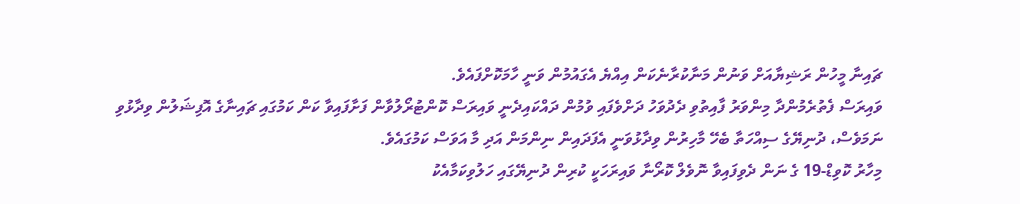ޗައިނާ މީހުން ރަޝިޔާއަށް ވަނުން މަނާކުރާނެކަން އިއްޔެ އެގައުމުން ވަނީ ހާމަކޮށްފައެވެ.
ވައިރަސް ފެތުރެމުންދާ މިންވަރު ފާއިތުވި ދެދުވަހު ދަށްވެފައި ވުމުން ދައްކައިދެނީ ވައިރަސް ކޮންޓުރޯލުވާން ފަށާފައިވާ ކަން ކަމުގައި ޗައިނާގެ އޮފިޝަލުން ވިދާޅުވި ނަމަވެސް، ދުނިޔޭގެ ސިއްހަތާ ބެހޭ މާހިރުން ވިދާޅުވަނީ އެފަދައިން ނިންމަން އަދި މާ އަވަސް ކަމުގައެވެ.
މިހާރު ކޮވިޑް-19 ގެ ނަން ދެވިފައިވާ ނޮވެލް ކޮރޯނާ ވައިރަހަކީ ކުރިން ދުނިޔޭގައި ހަލުވިކަމާއެކު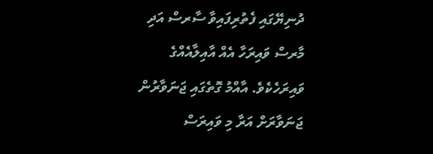ދުނިޔޭގައި ފެތުރިފައިވާ ސާރސް އަދި މާރސް ވައިރަހާ އެއް އާއިލާއެއްގެ ވައިރަހެކެވެ. އާއްމު ގޮތެގައި ޖަނަވާރުން ޖަނަވާރަށް އަރާ މި ވައިރަސް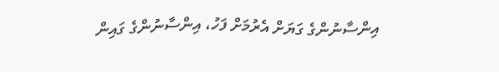އިންސާނުންގެ ގަޔަށް އެރުމަށް ފަހު، އިންސާނުންގެ ގައިން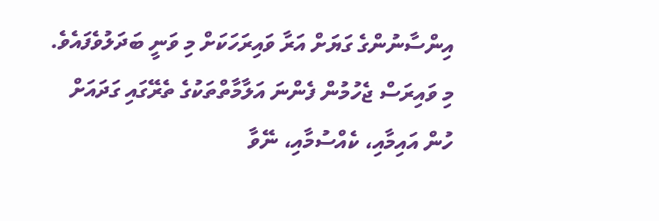އިންސާނުންގެ ގަޔަށް އަރާ ވައިރަހަކަށް މި ވަނީ ބަދަލުވެފައެވެ.
މި ވައިރަސް ޖެހުމުން ފެންނަ އަލާމާތްތަކުގެ ތެރޭގައި ގަދައަށް ހުން އައިމާއި، ކެއްސުމާއި، ނޭވާ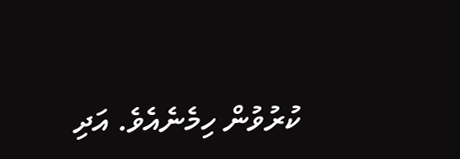ކުރުވުން ހިމެނެއެވެ. އަދި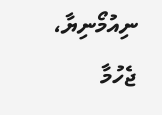ނިއުމޯނިޔާ، ޖެހުމާ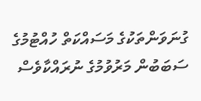ގުނަވަންތަކުގެ މަސައްކަތް ހުއްޓުމުގެ ސަބަބުން މަރުވުމުގެ ނުރައްކާވެސް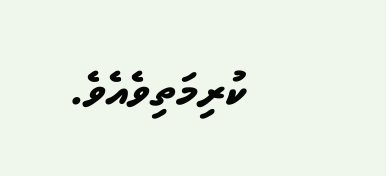ކުރިމަތިވެއެވެ.